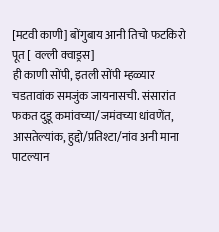[मटवी काणी] बोंगुबाय आनी तिचो फटकिरो पूत [ वल्ली क्वाड्रस]
ही काणी सोंपी, इतली सोंपी म्हळ्यार चडतावांक समजुंक जायनासची. संसारांत फकत दुडू कमांवच्या/जमंवच्या धांवणेंत, आसतेल्यांक, हुद्दो/प्रतिश्टा/नांव अनी माना पाटल्यान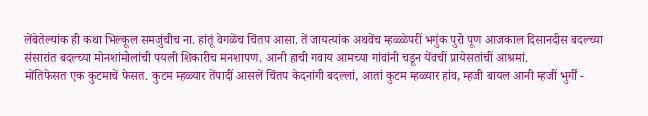लेंबेतेल्यांक ही कथा भिल्कूल समजुंचीच ना. हांतूं वेगळेंच चिंतप आसा. तें जायत्यांक अथवेंच म्हळ्ळेपरीं भगुंक पुरो पूण आजकाल दिसानदीस बदल्च्या संसारांत बदल्च्या मोनशांमोलांची पयली शिकारीच मनशापण. आनी हाची गवाय आमच्या गांवांनी चडून येंवचीं प्रायेसतांचीं आश्रमां.
मोंतिफेसत एक कुटमाचें फेसत. कुटम म्हळ्यार तेंपादीं आसलें चिंतप केदनांगी बदल्लां, आतां कुटम म्हळ्यार हांव, म्हजी बायल आनी म्हजीं भुर्गीं -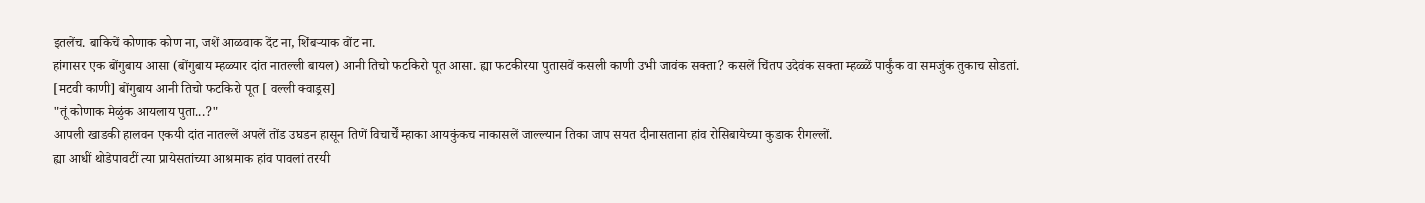इतलेंच. बाकिचें कोणाक कोण ना, जशें आळवाक देंट ना, शिंबऱ्याक वोंट ना.
हांगासर एक बोंगुबाय आसा (बोंगुबाय म्हळ्यार दांत नातल्ली बायल) आनी तिचो फटकिरो पूत आसा. ह्या फटकीरया पुतासवें कसली काणी उभी जावंक सक्ता? कसलें चिंतप उदेवंक सक्ता म्हळ्ळें पार्कुंक वा समजुंक तुकाच सोडतां.
[मटवी काणी] बोंगुबाय आनी तिचो फटकिरो पूत [ वल्ली क्वाड्रस]
"तूं कोणाक मेळुंक आयलाय पुता...?"
आपली खाडकी हालवन एकयी दांत नातल्लें अपलें तोंड उघडन हासून तिणें विचार्चें म्हाका आयकुंकच नाकासलें जाल्ल्यान तिका जाप सयत दीनासताना हांव रोसिबायेच्या कुडाक रीगल्लों.
ह्या आधीं थोडेपावटीं त्या प्रायेसतांच्या आश्रमाक हांव पावलां तरयी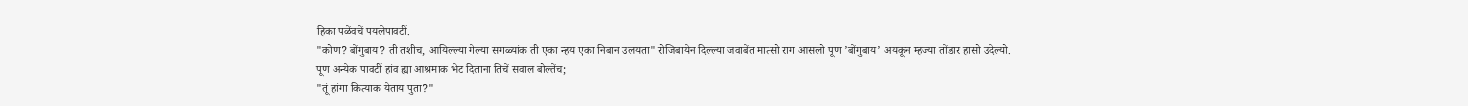हिका पळेंवचें पयलेपावटीं.
"कोण? बोंगुबाय? ती तशीच, आयिल्ल्या गेल्या सगळ्यांक ती एका न्हय एका निबान उलयता" रोजिबायेन दिल्ल्या जवाबेंत मात्सो राग आसलो पूण ’बोंगुबाय’ अयकून म्हज्या तोंडार हासो उदेल्यो.
पूण अन्येक पावटीं हांव ह्या आश्रमाक भेट दिताना तिचें सवाल बोल्तेंच;
"तूं हांगा कित्याक येताय पुता?"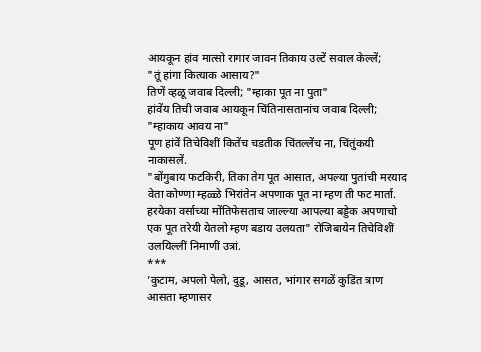आयकून हांव मात्सो रागार जावन तिकाय उल्टें सवाल केल्लें;
"तूं हांगा कित्याक आसाय?"
तिणें व्हळू जवाब दिल्ली; "म्हाका पूत ना पुता"
हांवेंय तिची जवाब आयकून चिंतिनासतानांच जवाब दिल्ली; "म्हाकाय आवय ना"
पूण हांवें तिचेविशीं कितेंच चडतीक चिंतल्लेंच ना, चिंतुंकयी नाकासलें.
"बोंगुबाय फटकिरी, तिका तेग पूत आसात, अपल्या पुतांची मरयाद वेता कोण्णा म्हळ्ळे भिरांतेन अपणाक पूत ना म्हण ती फट मार्ता. हरयेका वर्साच्या मोंतिफेसताच जाल्ल्या आपल्या बड्डेक अपणाचो एक पूत तरेयी येतलो म्हण बडाय उलयता" रोजिबायेन तिचेविशीं उलयिल्लीं निमाणीं उत्रां.
***
’कुटाम, अपलो पेलो, दुडू, आसत, भांगार सगळें कुडिंत त्राण आसता म्हणासर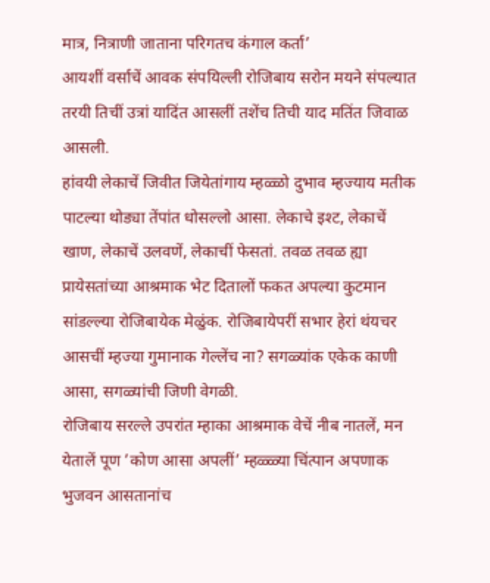मात्र, नित्राणी जाताना परिगतच कंगाल कर्ता’
आयशीं वर्साचें आवक संपयिल्ली रोजिबाय सरोन मयने संपल्यात तरयी तिचीं उत्रां यादिंत आसलीं तशेंच तिची याद मतिंत जिवाळ आसली.
हांवयी लेकाचें जिवीत जियेतांगाय म्हळ्ळो दुभाव म्हज्याय मतीक पाटल्या थोड्या तेंपांत धोसल्लो आसा. लेकाचे इश्ट, लेकाचें खाण, लेकाचें उलवणें, लेकाचीं फेसतां. तवळ तवळ ह्या प्रायेसतांच्या आश्रमाक भेट दितालों फकत अपल्या कुटमान सांडल्ल्या रोजिबायेक मेळुंक. रोजिबायेपरीं सभार हेरां थंयचर आसचीं म्हज्या गुमानाक गेल्लेंच ना? सगळ्यांक एकेक काणी आसा, सगळ्यांची जिणी वेगळी.
रोजिबाय सरल्ले उपरांत म्हाका आश्रमाक वेचें नीब नातलें, मन येतालें पूण ’कोण आसा अपलीं’ म्हळ्ळ्या चिंत्पान अपणाक भुजवन आसतानांच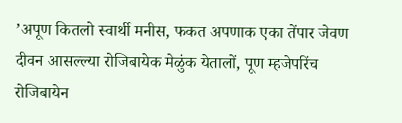’अपूण कितलो स्वार्थी मनीस, फकत अपणाक एका तेंपार जेवण दीवन आसल्ल्या रोजिबायेक मेळुंक येतालों, पूण म्हजेपरिंच रोजिबायेन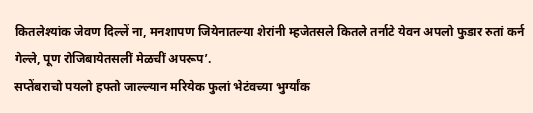कितलेश्यांक जेवण दिल्लें ना, मनशापण जियेनातल्या शेरांनी म्हजेतसले कितले तर्नाटे येवन अपलो फुडार रुतां कर्न गेल्ले, पूण रोजिबायेतसलीं मेळचीं अपरूप’.
सप्तेंबराचो पयलो हफ्तो जाल्ल्यान मरियेक फुलां भेटंवच्या भुर्ग्यांक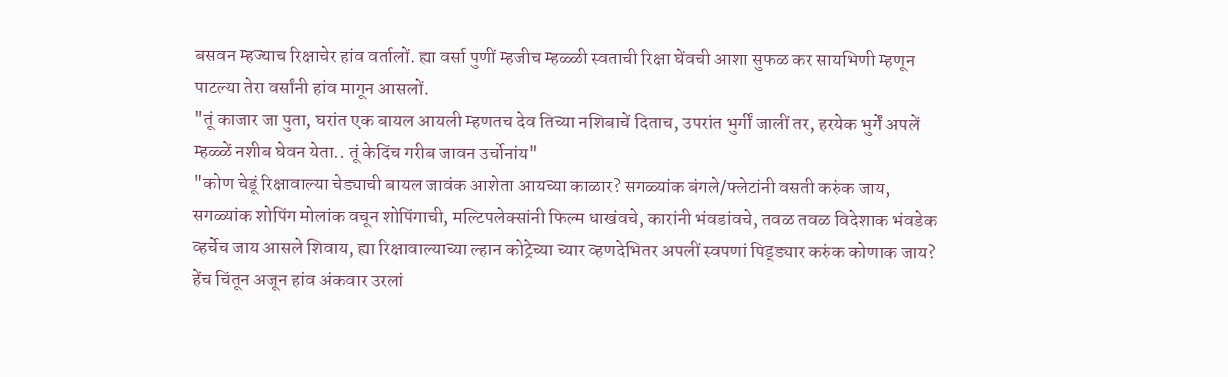बसवन म्हज्याच रिक्षाचेर हांव वर्तालों. ह्या वर्सा पुणीं म्हजीच म्हळ्ळी स्वताची रिक्षा घेंवची आशा सुफळ कर सायभिणी म्हणून पाटल्या तेरा वर्सांनी हांव मागून आसलों.
"तूं काजार जा पुता, घरांत एक बायल आयली म्हणतच देव तिच्या नशिबाचें दिताच, उपरांत भुर्गीं जालीं तर, हरयेक भुर्गें अपलें म्हळ्ळें नशीब घेवन येता.. तूं केदिंच गरीब जावन उर्चोनांय"
"कोण चेडूं रिक्षावाल्या चेड्याची बायल जावंक आशेता आयच्या काळार? सगळ्यांक बंगले/फ्लेटांनी वसती करुंक जाय, सगळ्यांक शोपिंग मोलांक वचून शोपिंगाची, मल्टिपलेक्सांनी फिल्म धाखंवचे, कारांनी भंवडांवचे, तवळ तवळ विदेशाक भंवडेक व्हर्चेच जाय आसले शिवाय, ह्या रिक्षावाल्याच्या ल्हान कोट्रेच्या च्यार व्हणदेभितर अपलीं स्वपणां पिड्ड्यार करुंक कोणाक जाय? हेंच चिंतून अजून हांव अंकवार उरलां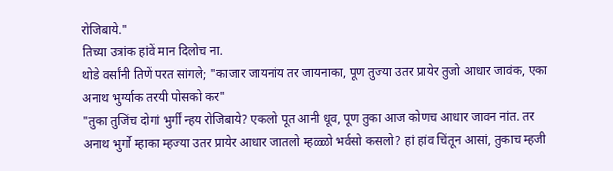रोजिबाये."
तिच्या उत्रांक हांवें मान दिलोच ना.
थोडे वर्सांनी तिणें परत सांगले; "काजार जायनांय तर जायनाका, पूण तुज्या उतर प्रायेर तुजो आधार जावंक, एका अनाथ भुर्ग्याक तरयी पोसको कर"
"तुका तुजिंच दोगां भुर्गीं न्हय रोजिबाये? एकलो पूत आनी धूव, पूण तुका आज कोणच आधार जावन नांत. तर अनाथ भुर्गो म्हाका म्हज्या उतर प्रायेर आधार जातलो म्हळ्ळो भर्वसो कसलो? हां हांव चिंतून आसां, तुकाच म्हजी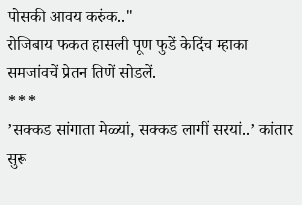पोसकी आवय करुंक.."
रोजिबाय फकत हासली पूण फुडें केदिंच म्हाका समजांवचें प्रेतन तिणें सोडलें.
***
’सक्कड सांगाता मेळ्यां, सक्कड लागीं सरयां..’ कांतार सुरू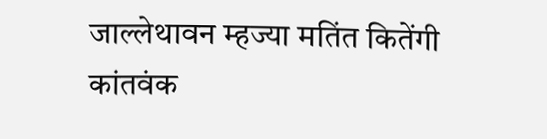जाल्लेथावन म्हज्या मतिंत कितेंगी कांतवंक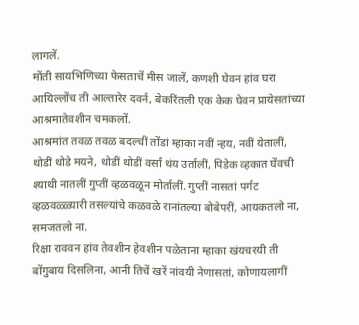लागलें.
मोंती सायभिणिच्या फेसताचें मीस जालें, कणशी घेवन हांव घरा आयिल्लोंच ती आल्तारेर दवर्न, बेकरिंतली एक केक घेवन प्रायेसतांच्या आश्रमातेवशीन चमकलों.
आश्रमांत तवळ तवळ बदल्चीं तोंडां म्हाका नवीं न्हय, नवीं येतालीं, थोडीं थोडे मयने, थोडीं थोडीं वर्सां थंय उर्तालीं, पिडेक व्हकात घेंवची श्याथी नातलीं गुप्तीं व्हळवळून मोर्तालीं. गुप्तीं नासतां पर्गट व्हळवळ्ळ्यारी तसल्यांचे कळवळे रानांतल्या बोबेपरीं, आयकतलो ना, समजतलो ना.
रिक्षा राववन हांव तेवशीन हेवशीन पळेताना म्हाका खंयचरयी ती बोंगुबाय दिसलिना, आनी तिचें खरें नांवयी नेणासतां, कोणायलागीं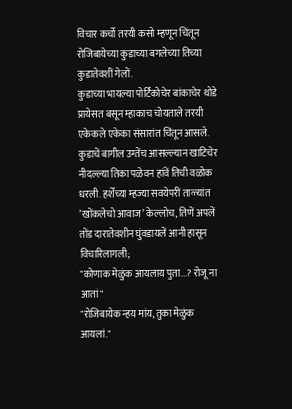विचार कर्चो तरयी कसो म्हणून चिंतून रोजिबायेच्या कुडाच्या बगलेच्या तिच्या कुडातेवशीं गेलों.
कुडाच्या भायल्या पोर्टिकोचेर बांकाचेर थोडे प्रायेसत बसून म्हाकाच चोयताले तरयी एकेकले एकेका संसारांत चिंतून आसले.
कुडाचें बागील उग्तेंच आसल्ल्यान खाटिचेर नीदल्ल्या तिका पळेवन हांवें तिची वळोक धरली. हर्शेंच्या म्हज्या सवयेपरीं ताळ्यांत ’खोंकलेचो आवाज’ केल्लोच, तिणें अपलें तोंड दारातेवशीन घुंवडायलें आनी हासून विचारिलागली;
"कोणाक मेळुंक आयलाय पुता...? रोजू ना आतां"
"रोजिबायेक न्हय मांय, तुका मेळुंक आयलां."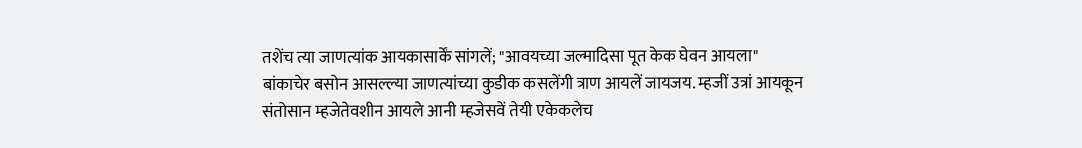तशेंच त्या जाणत्यांक आयकासार्कें सांगलें; "आवयच्या जल्मादिसा पूत केक घेवन आयला"
बांकाचेर बसोन आसल्ल्या जाणत्यांच्या कुडीक कसलेंगी त्राण आयलें जायजय. म्हजीं उत्रां आयकून संतोसान म्हजेतेवशीन आयले आनी म्हजेसवें तेयी एकेकलेच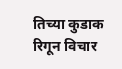तिच्या कुडाक रिगून विचार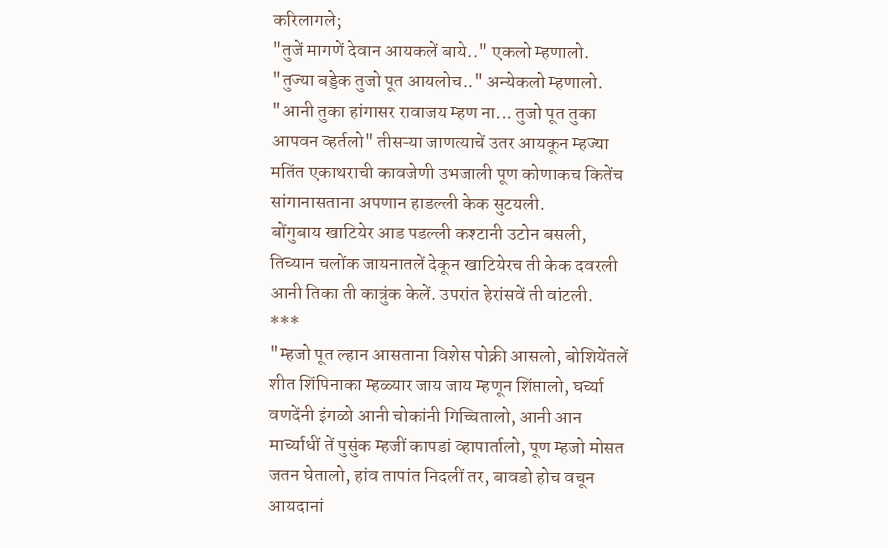करिलागले;
"तुजें मागणें देवान आयकलें बाये.." एकलो म्हणालो.
"तुज्या बड्डेक तुजो पूत आयलोच.." अन्येकलो म्हणालो.
"आनी तुका हांगासर रावाजय म्हण ना... तुजो पूत तुका आपवन व्हर्तलो" तीसऱ्या जाणत्याचें उतर आयकून म्हज्या मतिंत एकाथराची कावजेणी उभजाली पूण कोणाकच कितेंच सांगानासताना अपणान हाडल्ली केक सुटयली.
बोंगुबाय खाटियेर आड पडल्ली कश्टानी उटोन बसली, तिच्यान चलोंक जायनातलें देकून खाटियेरच ती केक दवरली आनी तिका ती कात्रुंक केलें. उपरांत हेरांसवें ती वांटली.
***
"म्हजो पूत ल्हान आसताना विशेस पोक्री आसलो, बोशियेंतलें शीत शिंपिनाका म्हळ्यार जाय जाय म्हणून शिंप्तालो, घर्च्या वणदेंनी इंगळो आनी चोकांनी गिच्चितालो, आनी आन मार्च्याधीं तें पुसुंक म्हजीं कापडां व्हापार्तालो, पूण म्हजो मोसत जतन घेतालो, हांव तापांत निदलीं तर, बावडो होच वचून आयदानां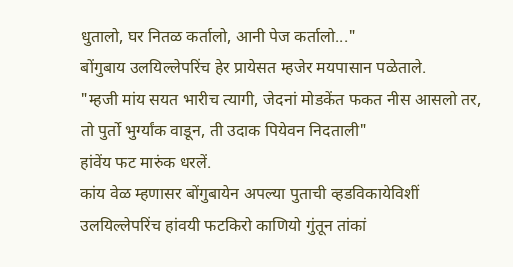धुतालो, घर नितळ कर्तालो, आनी पेज कर्तालो..."
बोंगुबाय उलयिल्लेपरिंच हेर प्रायेसत म्हजेर मयपासान पळेताले.
"म्हजी मांय सयत भारीच त्यागी, जेदनां मोडकेंत फकत नीस आसलो तर, तो पुर्तो भुर्ग्यांक वाडून, ती उदाक पियेवन निदताली"
हांवेंय फट मारुंक धरलें.
कांय वेळ म्हणासर बोंगुबायेन अपल्या पुताची व्हडविकायेविशीं उलयिल्लेपरिंच हांवयी फटकिरो काणियो गुंतून तांकां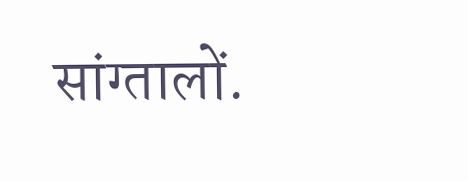सांग्तालों.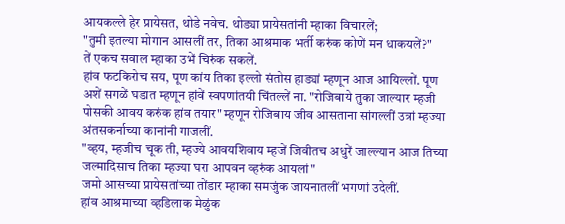आयकल्ले हेर प्रायेसत, थोडे नवेच. थोड्या प्रायेसतांनी म्हाका विचारलें;
"तुमी इतल्या मोगान आसलीं तर, तिका आश्रमाक भर्ती करुंक कोणें मन धाकयलें?"
तें एकच सवाल म्हाका उभें चिरुंक सकलें.
हांव फटकिरोच सय, पूण कांय तिका इल्लो संतोस हाड्यां म्हणून आज आयिल्लों. पूण अशें सगळें घडात म्हणून हांवें स्वपणांतयी चिंतल्लें ना. "रोजिबाये तुका जाल्यार म्हजी पोसकी आवय करुंक हांव तयार" म्हणून रोजिबाय जीव आसताना सांगल्लीं उत्रां म्हज्या अंतसकर्नाच्या कानांनी गाजलीं.
"व्हय, म्हजीच चूक ती, म्हज्ये आवयशिवाय म्हजें जिवीतच अधुरें जाल्ल्यान आज तिच्या जल्मादिसाच तिका म्हज्या घरा आपवन व्हरुंक आयलां"
जमो आसच्या प्रायेसतांच्या तोंडार म्हाका समजुंक जायनातलीं भगणां उदेलीं.
हांव आश्रमाच्या व्हडिलाक मेळुंक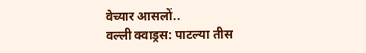वेच्यार आसलों..
वल्ली क्वाड्रस: पाटल्या तीस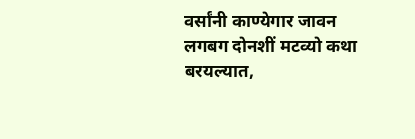वर्सांनी काण्येगार जावन लगबग दोनशीं मटव्यो कथा बरयल्यात,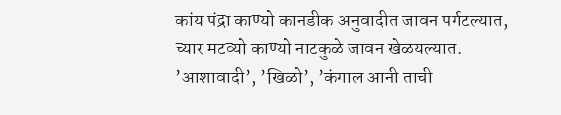कांय पंद्रा काण्यो कानडीक अनुवादीत जावन पर्गटल्यात, च्यार मटव्यो काण्यो नाटकुळे जावन खेळयल्यात. ’आशावादी’, ’खिळो’, ’कंगाल आनी ताची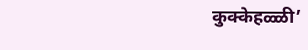कुक्केहळ्ळी’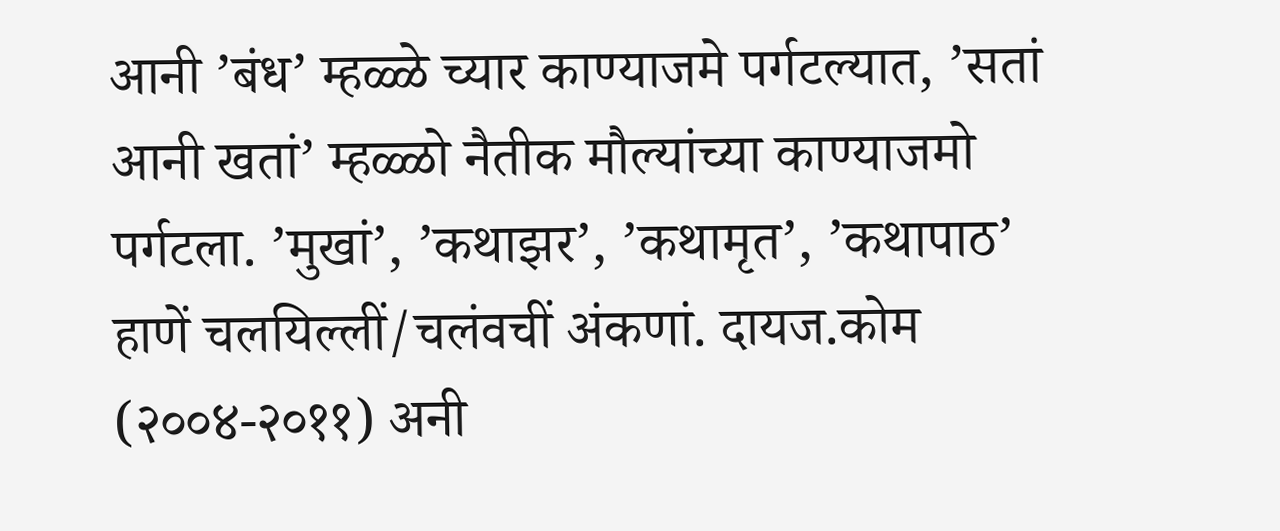आनी ’बंध’ म्हळ्ळे च्यार काण्याजमे पर्गटल्यात, ’सतां आनी खतां’ म्हळ्ळो नैतीक मौल्यांच्या काण्याजमो पर्गटला. ’मुखां’, ’कथाझर’, ’कथामृत’, ’कथापाठ’ हाणें चलयिल्लीं/चलंवचीं अंकणां. दायज.कोम (२००४-२०११) अनी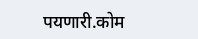पयणारी.कोम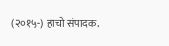(२०१५-) हाचो संपादक.